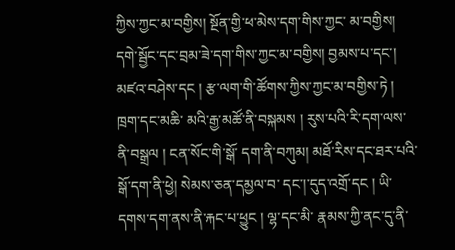ཀྱིས་ཀྱང་མ་བགྱིས། སྔོན་གྱི་ཕ་མེས་དག་གིས་ཀྱང་ མ་བགྱིས། དགེ་སྦྱོང་དང་བྲམ་ཟེ་དག་གིས་ཀྱང་མ་བགྱིས། བྱམས་པ་དང་། མཛའ་བཤེས་དང ། རྩ་ལག་གི་ཚོགས་ཀྱིས་ཀྱང་མ་བགྱིས་ཏེ ། ཁྲག་དང་མཆི་ མའི་རྒྱ་མཚོ་ནི་བསྐམས ། རུས་པའི་རི་དག་ལས་ནི་བསྒྲལ ། ངན་སོང་གི་སྒོ་ དག་ནི་བཀུམ། མཐོ་རིས་དང་ཐར་པའི་སྒོ་དག་ནི་ཕྱེ། སེམས་ཅན་དམྱལ་བ་ དང་།་དུད་འགྲོ་དང ། ཡི་དགས་དག་ནས་ནི་རྐང་པ་ཕྱུང ། ལྷ་དང་མི་ རྣམས་ཀྱི་ནང་དུ་ནི་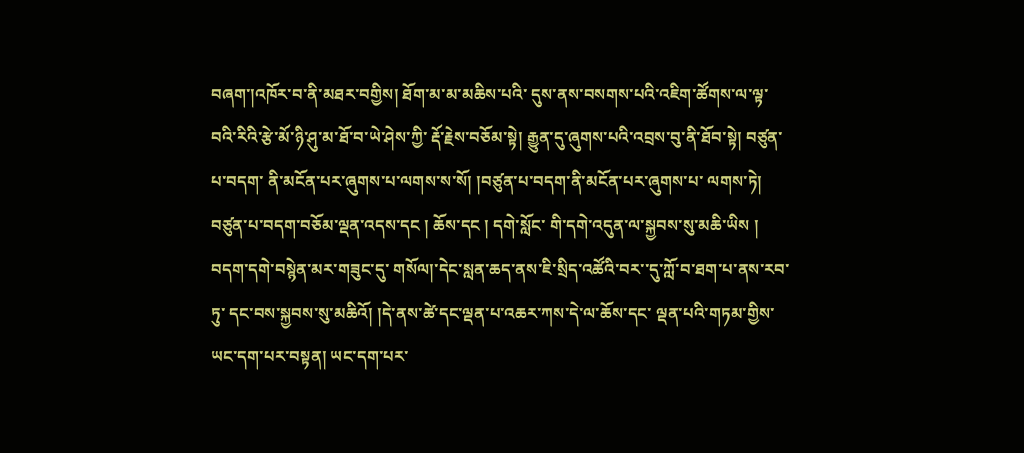བཞག་།འཁོར་བ་ནི་མཐར་བགྱིས། ཐོག་མ་མ་མཆིས་པའི་ དུས་ནས་བསགས་པའི་འཇིག་ཚོགས་ལ་ལྟ་བའི་རིའི་རྩེ་མོ་ཉི་ཤུ་མ་ཐོ་བ་ཡེ་ཤེས་ཀྱི་ རྡོ་རྗེས་བཅོམ་སྟེ། རྒྱུན་དུ་ཞུགས་པའི་འབྲས་བུ་ནི་ཐོབ་སྟེ། བཙུན་པ་བདག་ ནི་མངོན་པར་ཞུགས་པ་ལགས་ས་སོ། །བཙུན་པ་བདག་ནི་མངོན་པར་ཞུགས་པ་ ལགས་ཏེ། བཙུན་པ་བདག་བཅོམ་ལྡན་འདས་དང ། ཆོས་དང ། དགེ་སློང་ གི་དགེ་འདུན་ལ་སྐྱབས་སུ་མཆི་ཡིས ། བདག་དགེ་བསྙེན་མར་གཟུང་དུ་ གསོལ།་དེང་སླན་ཆད་ནས་ཇི་སྲིད་འཚོའི་བར་་དུ་ཀློ་བ་ཐག་པ་ནས་རབ་ཏུ་ དང་བས་སྐྱབས་སུ་མཆིའོ། །དེ་ནས་ཚེ་དང་ལྡན་པ་འཆར་ཀས་དེ་ལ་ཆོས་དང་ ལྡན་པའི་གཏམ་གྱིས་ཡང་དག་པར་བསྟན། ཡང་དག་པར་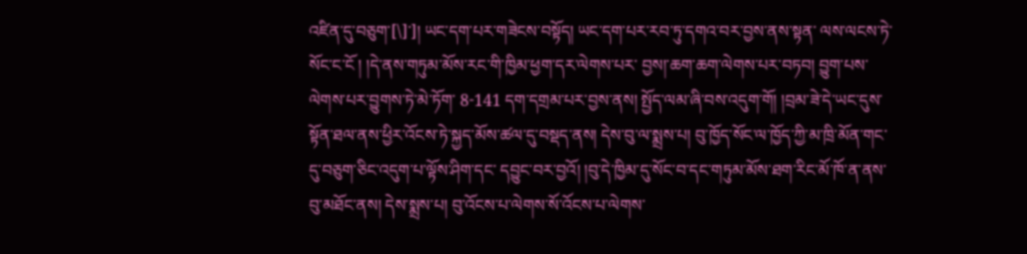འཛིན་དུ་བཅུག་[\]་]། ཡང་དག་པར་གཟེངས་བསྟོད། ཡང་དག་པར་རབ་ཏུ་དགའ་བར་བྱས་ནས་སྟན་ ལས་ལངས་ཏེ་སོང་ང་ངོ ། །དེ་ནས་གཏུམ་མོས་རང་གི་ཁྱིམ་ཕྱག་དར་ལེགས་པར་ བྱས།་ཆག་ཆག་ལེགས་པར་བཏབ། བྱུག་པས་ལེགས་པར་བྱུགས་ཏེ་མེ་ཏོག་ 8-141 དག་དགྲམ་པར་བྱས་ནས། སྤྱོད་ལམ་ཞི་བས་འདུག་གོ། །བྲམ་ཟེ་དེ་ཡང་དུས་ སྟོན་ཐལ་ནས་ཕྱིར་འོངས་ཏེ་སྐྱད་མོས་ཚལ་དུ་བསྡད་ནས། དེས་བུ་ལ་སྨྲས་པ། བུ་ཁྱོད་སོང་ལ་ཁྱོད་ཀྱི་མ་ཁྲི་མོན་གང་དུ་བཅུག་ཅིང་འདུག་པ་ལྟོས་ཤིག་དང་ དབྱུང་བར་བྱའོ། །བུ་དེ་ཁྱིམ་དུ་སོང་བ་དང་གཏུམ་མོས་ཐག་རིང་མོ་ཁོ་ན་ནས་ བུ་མཐོང་ནས། དེས་སྨྲས་པ། བུ་འོངས་པ་ལེགས་སོ་འོངས་པ་ལེགས་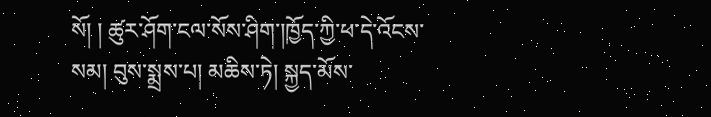སོ། ། ཚུར་ཤོག་ངལ་སོས་ཤིག་།ཁྱོད་ཀྱི་ཕ་དེ་འོངས་སམ། བུས་སྨྲས་པ། མཆིས་ཏེ། སྐྱད་མོས་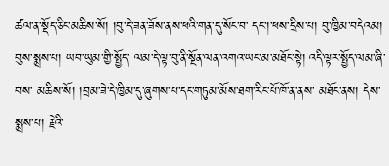ཚལ་ན་སྡོད་ཅིང་མཆིས་སོ། །བུ་དེ་ཟན་ཟོས་ནས་ཕའི་གན་དུ་སོང་བ་ དང་།་ཕས་དྲིས་པ། བུ་ཁྱིམ་བདེའམ། བུས་སྨྲས་པ། ཡབ་ཡུམ་གྱི་སྤྱོད་ ལམ་དེ་ལྟ་བུ་ནི་སྔོན་ལན་འགའ་ཡང་མ་མཐོང་སྟེ། འདི་ལྟར་སྤྱོད་ལམ་ཞི་བས་ མཆིས་སོ། །བྲམ་ཟེ་དེ་ཁྱིམ་དུ་ཞུགས་པ་དང་གཏུམ་མོས་ཐག་རིང་པོ་ཁོ་ན་ནས་ མཐོང་ནས། དེས་སྨྲས་པ། རྗེའི་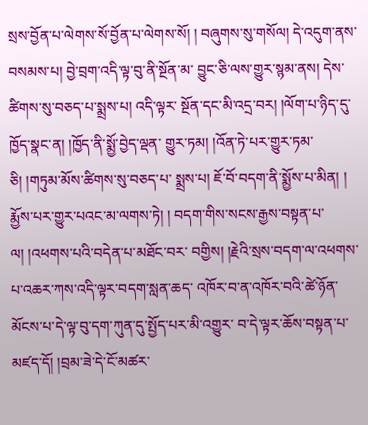སྲས་བྱོན་པ་ལེགས་སོ་བྱོན་པ་ལེགས་སོ། ། བཞུགས་སུ་གསོལ། དེ་འདུག་ནས་བསམས་པ། བྱེ་བྲག་འདི་ལྟ་བུ་ནི་སྔོན་མ་ བྱུང་ཅི་ལས་གྱུར་སྙམ་ནས། དེས་ཚིགས་སུ་བཅད་པ་སྨྲས་པ། འདི་ལྟར་ སྔོན་དང་མི་འདྲ་བར། །ལོག་པ་ཉིད་དུ་ཁྱོད་སྣང་ན། །ཁྱོད་ནི་སྨྱོ་བྱེད་ལྡན་ གྱུར་ཏམ། །འོན་ཏེ་པར་གྱུར་ཏམ་ཅི། །གཏུམ་མོས་ཚིགས་སུ་བཅད་པ་ སྨྲས་པ། ཇོ་བོ་བདག་ནི་སྨྱོས་པ་མིན། ། རྨྱོས་པར་གྱུར་པའང་མ་ལགས་ཏེ། ། བདག་གིས་སངས་རྒྱས་བསྟན་པ་ལ། །འཕགས་པའི་བདེན་པ་མཐོང་བར་ བགྱིས། །རྗེའི་སྲས་བདག་ལ་འཕགས་པ་འཆར་ཀས་འདི་ལྟར་བདག་སླན་ཆད་ འཁོར་བ་ན་འཁོར་བའི་ཚེ་ཉོན་མོངས་པ་དེ་ལྟ་བུ་དག་ཀུན་དུ་སྤྱོད་པར་མི་འགྱུར་ བ་དེ་ལྟར་ཆོས་བསྟན་པ་མཛད་དོ། །བྲམ་ཟེ་དེ་ངོ་མཚར་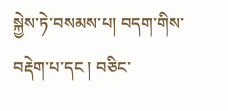སྐྱེས་ཏེ་བསམས་པ། བདག་གིས་བརྡེག་པ་དང ། བཅིང་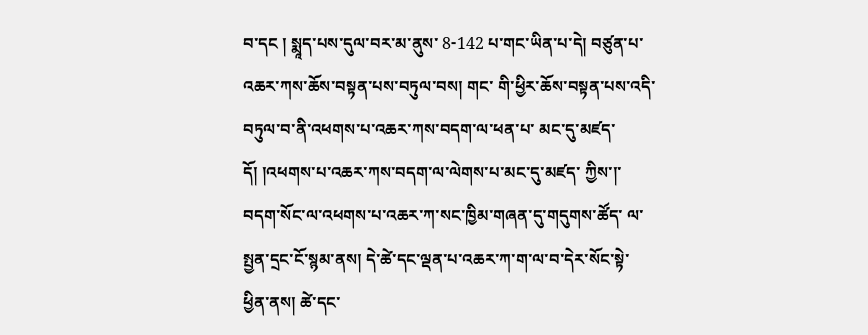བ་དང ། སྨཱད་པས་དུལ་བར་མ་ནུས་ 8-142 པ་གང་ཡིན་པ་དེ། བཙུན་པ་འཆར་ཀས་ཆོས་བསྟན་པས་བཏུལ་བས། གང་ གི་ཕྱིར་ཆོས་བསྟན་པས་འདི་བཏུལ་བ་ནི་འཕགས་པ་འཆར་ཀས་བདག་ལ་ཕན་པ་ མང་དུ་མཛད་དོ། །འཕགས་པ་འཆར་ཀས་བདག་ལ་ལེགས་པ་མང་དུ་མཛད་ ཀྱིས་།་བདག་སོང་ལ་འཕགས་པ་འཆར་ཀ་སང་ཁྱིམ་གཞན་དུ་གདུགས་ཚོད་ ལ་སྤྱན་དྲང་ངོ་སྙམ་ནས། དེ་ཚེ་དང་ལྡན་པ་འཆར་ཀ་ག་ལ་བ་དེར་སོང་སྟེ་ ཕྱིན་ནས། ཚེ་དང་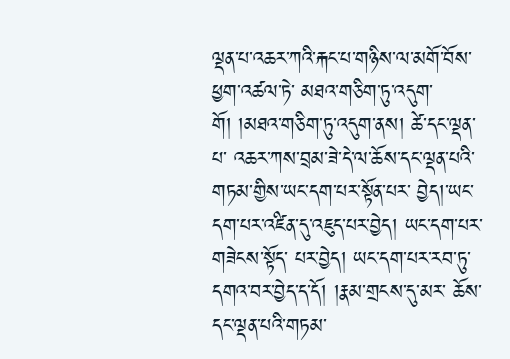ལྡན་པ་འཆར་ཀའི་རྐང་པ་གཉིས་ལ་མགོ་བོས་ཕྱག་འཚལ་ཏེ་ མཐའ་གཅིག་ཏུ་འདུག་གོ། །མཐའ་གཅིག་ཏུ་འདུག་ནས། ཚེ་དང་ལྡན་པ་ འཆར་ཀས་བྲམ་ཟེ་དེ་ལ་ཆོས་དང་ལྡན་པའི་གཏམ་གྱིས་ཡང་དག་པར་སྟོན་པར་ བྱེད།་ཡང་དག་པར་འཛིན་དུ་འཇུད་པར་བྱེད། ཡང་དག་པར་གཟེངས་སྟོད་ པར་བྱེད། ཡང་དག་པར་རབ་ཏུ་དགའ་བར་བྱེད་ད་དོ། །རྣམ་གྲངས་དུ་མར་ ཆོས་དང་ལྡན་པའི་གཏམ་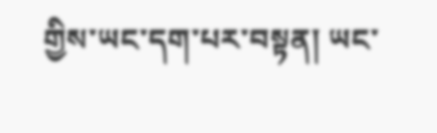གྱིས་ཡང་དག་པར་བསྟན། ཡང་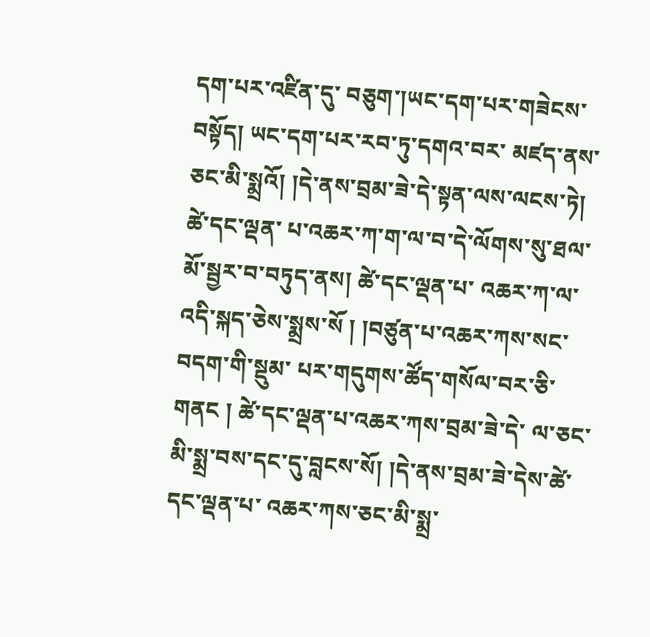དག་པར་འཛིན་དུ་ བཅུག་།ཡང་དག་པར་གཟེངས་བསྟོད། ཡང་དག་པར་རབ་ཏུ་དགའ་བར་ མཛད་ནས་ཅང་མི་སྨྲའོ། །དེ་ནས་བྲམ་ཟེ་དེ་སྟན་ལས་ལངས་ཏེ། ཚེ་དང་ལྡན་ པ་འཆར་ཀ་ག་ལ་བ་དེ་ལོགས་སུ་ཐལ་མོ་སྦྱར་བ་བཏུད་ནས། ཚེ་དང་ལྡན་པ་ འཆར་ཀ་ལ་འདི་སྐད་ཅེས་སྨྲས་སོ ། །བཙུན་པ་འཆར་ཀས་སང་བདག་གི་སྡུམ་ པར་གདུགས་ཚོད་གསོལ་བར་ཅི་གནང ། ཚེ་དང་ལྡན་པ་འཆར་ཀས་བྲམ་ཟེ་དེ་ ལ་ཅང་མི་སྨྲ་བས་དང་དུ་བླངས་སོ། །དེ་ནས་བྲམ་ཟེ་དེས་ཚེ་དང་ལྡན་པ་ འཆར་ཀས་ཅང་མི་སྨྲ་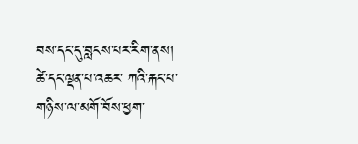བས་དང་དུ་བླངས་པར་རིག་ནས། ཚེ་དང་ལྡན་པ་འཆར་ ཀའི་རྐང་པ་གཉིས་ལ་མགོ་བོས་ཕྱག་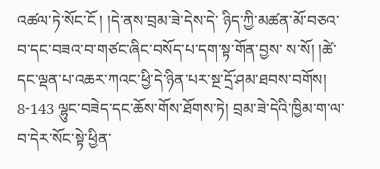འཚལ་ཏེ་སོང་ངོ ། །དེ་ནས་བྲམ་ཟེ་དེས་དེ་ ཉིད་ཀྱི་མཚན་མོ་བཅའ་བ་དང་བཟའ་བ་གཙང་ཞིང་བསོད་པ་དག་སྟ་གོན་བྱས་ ས་སོ། །ཚེ་དང་ལྡན་པ་འཆར་ཀའང་ཕྱི་དེ་ཉིན་པར་སྔ་དྲོ་ཤམ་ཐབས་བགོས། 8-143 ལྷུང་བཟེད་དང་ཆོས་གོས་ཐོགས་ཏེ། བྲམ་ཟེ་དེའི་ཁྱིམ་ག་ལ་བ་དེར་སོང་སྟེ་ཕྱིན་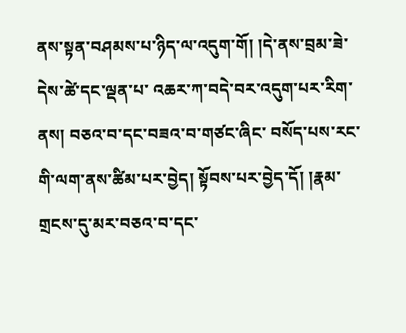ནས་སྟན་བཤམས་པ་ཉིད་ལ་འདུག་གོ། །དེ་ནས་བྲམ་ཟེ་དེས་ཚེ་དང་ལྡན་པ་ འཆར་ཀ་བདེ་བར་འདུག་པར་རིག་ནས། བཅའ་བ་དང་བཟའ་བ་གཙང་ཞིང་ བསོད་པས་རང་གི་ལག་ནས་ཚིམ་པར་བྱེད། སྟོབས་པར་བྱེད་དོ། །རྣམ་ གྲངས་དུ་མར་བཅའ་བ་དང་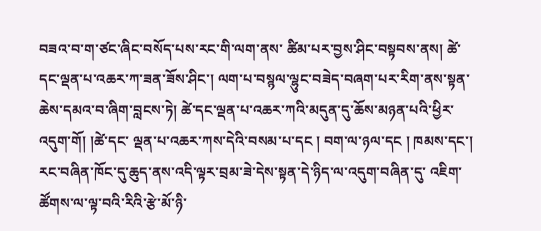བཟའ་བ་ག་ཙང་ཞིང་བསོད་པས་རང་གི་ལག་ནས་ ཚིམ་པར་བྱས་ཤིང་བསྟབས་ནས། ཚེ་དང་ལྡན་པ་འཆར་ཀ་ཟན་ཟོས་ཤིང་། ལག་པ་བསྙལ་ལྷུང་བཟེད་བཞག་པར་རིག་ནས་སྟན་ཆེས་དམའ་བ་ཞིག་བླངས་ཏེ། ཚེ་དང་ལྡན་པ་འཆར་ཀའི་མདུན་དུ་ཆོས་མཉན་པའི་ཕྱིར་འདུག་གོ། །ཚེ་དང་ ལྡན་པ་འཆར་ཀས་དེའི་བསམ་པ་དང ། བག་ལ་ཉལ་དང ། ཁམས་དང་། རང་བཞིན་ཁོང་དུ་ཆུད་ནས་འདི་ལྟར་བྲམ་ཟེ་དེས་སྟན་དེ་ཉིད་ལ་འདུག་བཞིན་དུ་ འཇིག་ཚོགས་ལ་ལྟ་བའི་རིའི་རྩེ་མོ་ཉི་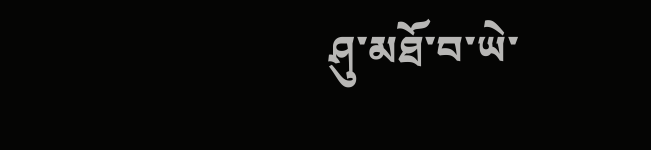ཤུ་མཐོ་བ་ཡེ་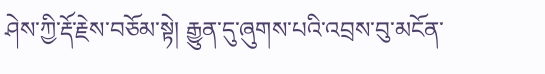ཤེས་ཀྱི་རྡོ་རྗེས་བཅོམ་སྟེ། རྒྱུན་དུ་ཞུགས་པའི་འབྲས་བུ་མངོན་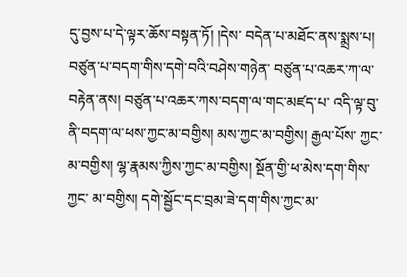དུ་བྱས་པ་དེ་ལྟར་ཆོས་བསྟན་ཏོ། །དེས་ བདེན་པ་མཐོང་ནས་སྨྲས་པ། བཙུན་པ་བདག་གིས་དགེ་བའི་བཤེས་གཉེན་ བཙུན་པ་འཆར་ཀ་ལ་བརྟེན་ནས། བཙུན་པ་འཆར་ཀས་བདག་ལ་གང་མཛད་པ་ འདི་ལྟ་བུ་ནི་བདག་ལ་ཕས་ཀྱང་མ་བགྱིས། མས་ཀྱང་མ་བགྱིས། རྒྱལ་པོས་ ཀྱང་མ་བགྱིས། ལྷ་རྣམས་ཀྱིས་ཀྱང་མ་བགྱིས། སྔོན་གྱི་ཕ་མེས་དག་གིས་ཀྱང་ མ་བགྱིས། དགེ་སྦྱོང་དང་བྲམ་ཟེ་དག་གིས་ཀྱང་མ་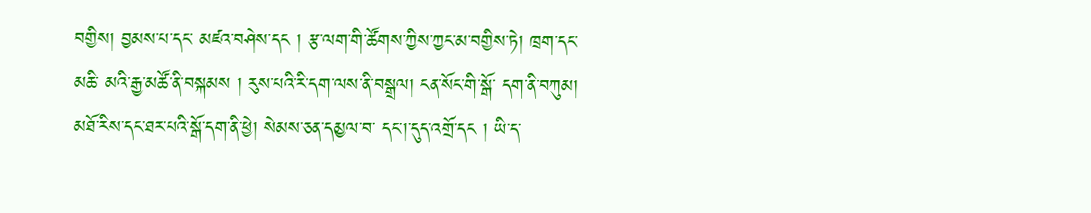བགྱིས། བྱམས་པ་དང་ མཛའ་བཤེས་དང ། རྩ་ལག་གི་ཚོགས་ཀྱིས་ཀྱང་མ་བགྱིས་ཏེ། ཁྲག་དང་མཆི་ མའི་རྒྱ་མཚོ་ནི་བསྐམས ། རུས་པའི་རི་དག་ལས་ནི་བསྒྲལ། ངན་སོང་གི་སྒོ་ དག་ནི་བཀུམ། མཐོ་རིས་དང་ཐར་པའི་སྒོ་དག་ནི་ཕྱེ། སེམས་ཅན་དམྱལ་བ་ དང་།་དུད་འགྲོ་དང ། ཡི་ད་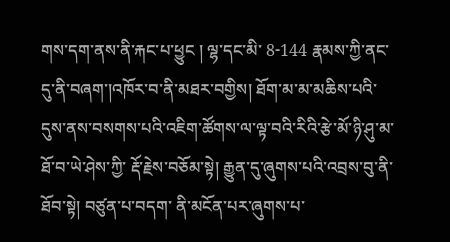གས་དག་ནས་ནི་རྐང་པ་ཕྱུང ། ལྷ་དང་མི་ 8-144 རྣམས་ཀྱི་ནང་དུ་ནི་བཞག་།འཁོར་བ་ནི་མཐར་བགྱིས། ཐོག་མ་མ་མཆིས་པའི་ དུས་ནས་བསགས་པའི་འཇིག་ཚོགས་ལ་ལྟ་བའི་རིའི་རྩེ་མོ་ཉི་ཤུ་མ་ཐོ་བ་ཡེ་ཤེས་ཀྱི་ རྡོ་རྗེས་བཅོམ་སྟེ། རྒྱུན་དུ་ཞུགས་པའི་འབྲས་བུ་ནི་ཐོབ་སྟེ། བཙུན་པ་བདག་ ནི་མངོན་པར་ཞུགས་པ་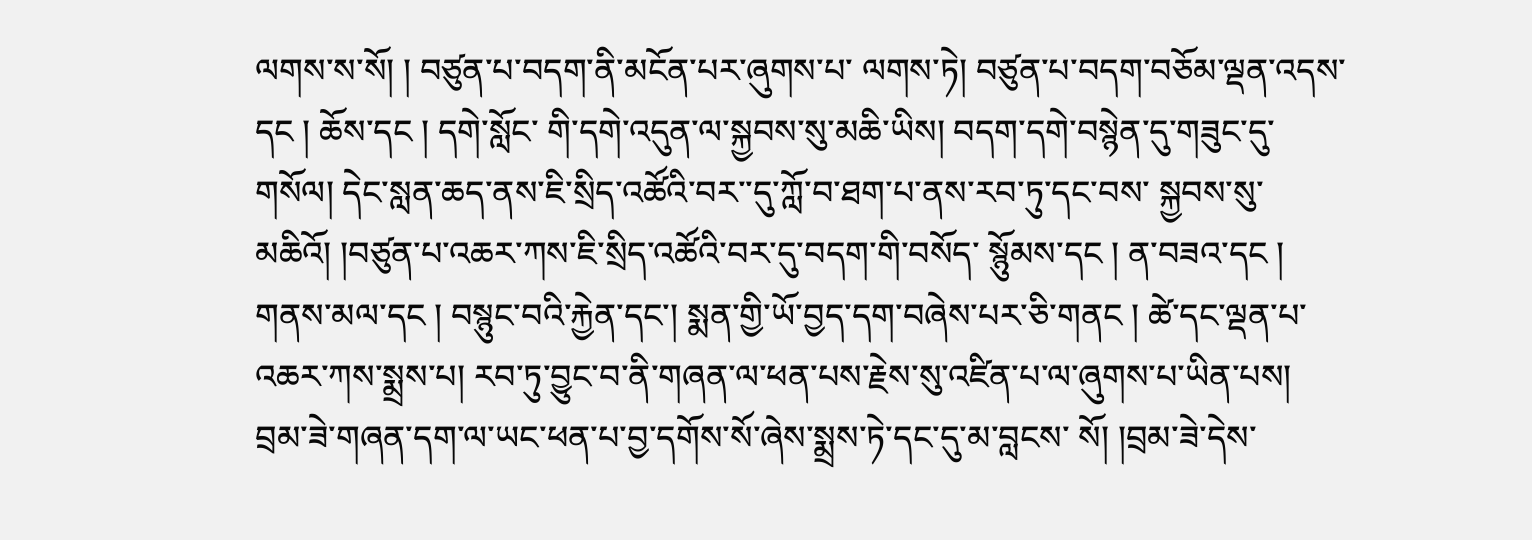ལགས་ས་སོ། ། བཙུན་པ་བདག་ནི་མངོན་པར་ཞུགས་པ་ ལགས་ཏེ། བཙུན་པ་བདག་བཅོམ་ལྡན་འདས་དང ། ཆོས་དང ། དགེ་སློང་ གི་དགེ་འདུན་ལ་སྐྱབས་སུ་མཆི་ཡིས། བདག་དགེ་བསྙེན་དུ་གཟུང་དུ་གསོལ། དེང་སླན་ཆད་ནས་ཇི་སྲིད་འཚོའི་བར་་དུ་ཀློ་བ་ཐག་པ་ནས་རབ་ཏུ་དང་བས་ སྐྱབས་སུ་མཆིའོ། །བཙུན་པ་འཆར་ཀས་ཇི་སྲིད་འཚོའི་བར་དུ་བདག་གི་བསོད་ སྙོུམས་དང ། ན་བཟའ་དང ། གནས་མལ་དང ། བསྙུང་བའི་རྐྱེན་དང་། སྨན་གྱི་ཡོ་བྱད་དག་བཞེས་པར་ཅི་གནང ། ཚེ་དང་ལྡན་པ་འཆར་ཀས་སྨྲས་པ། རབ་ཏུ་བྱུང་བ་ནི་གཞན་ལ་ཕན་པས་རྗེས་སུ་འཛིན་པ་ལ་ཞུགས་པ་ཡིན་པས། བྲམ་ཟེ་གཞན་དག་ལ་ཡང་ཕན་པ་བྱ་དགོས་སོ་ཞེས་སྨྲས་ཏེ་དང་དུ་མ་བླངས་ སོ། །བྲམ་ཟེ་དེས་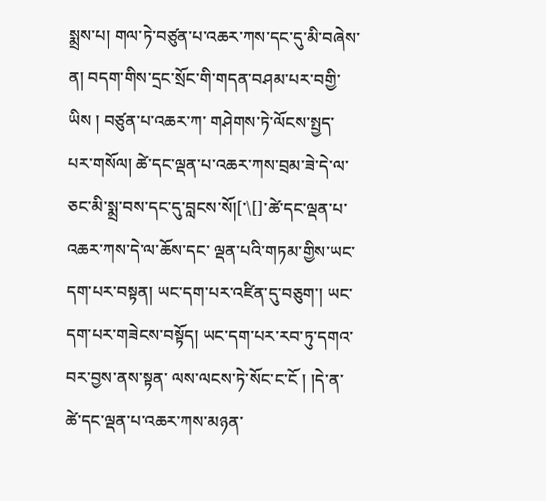སྨྲས་པ། གལ་ཏེ་བཙུན་པ་འཆར་ཀས་དང་དུ་མི་བཞེས་ན། བདག་གིས་དྲང་སྲོང་གི་གདན་བཤམ་པར་བགྱི་ཡིས ། བཙུན་པ་འཆར་ཀ་ གཤེགས་ཏེ་ལོངས་སྤྱད་པར་གསོལ། ཚེ་དང་ལྡན་པ་འཆར་ཀས་བྲམ་ཟེ་དེ་ལ་ ཅང་མི་སྨྲ་བས་དང་དུ་བླངས་སོ།[་\[]་ཚེ་དང་ལྡན་པ་འཆར་ཀས་དེ་ལ་ཆོས་དང་ ལྡན་པའི་གཏམ་གྱིས་ཡང་དག་པར་བསྟན། ཡང་དག་པར་འཛིན་དུ་བཅུག་། ཡང་དག་པར་གཟེངས་བསྟོད། ཡང་དག་པར་རབ་ཏུ་དགའ་བར་བྱས་ནས་སྟན་ ལས་ལངས་ཏེ་སོང་ང་ངོ ། །དེ་ན་ཚེ་དང་ལྡན་པ་འཆར་ཀས་མཉན་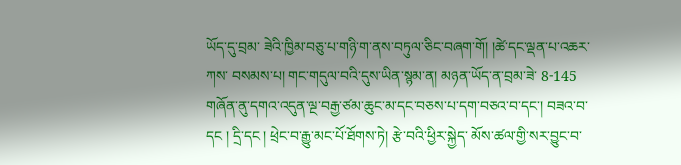ཡོད་དུ་བྲམ་ ཟེའི་ཁྱིམ་བཅུ་པ་གཉི་ག་ནས་བཏུལ་ཅིང་བཞག་གོ། །ཚེ་དང་ལྡན་པ་འཆར་ཀས་ བསམས་པ། གང་གདུལ་བའི་དུས་ཡིན་སྙམ་ན། མཉན་ཡོད་ན་བྲམ་ཟེ་ 8-145 གཞོན་ནུ་དགའ་འདུན་ལྔ་བརྒྱ་ཙམ་ཆུང་མ་དང་བཅས་པ་དག་བཅའ་བ་དང་། བཟའ་བ་དང ། དྲི་དང ། ཕྲེང་བ་རྒྱུ་མང་པོ་ཐོགས་ཏེ། རྩེ་བའི་ཕྱིར་སྐྱེད་ མོས་ཚལ་གྱི་སར་བྱུང་བ་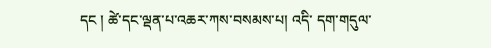དང ། ཚེ་དང་ལྡན་པ་འཆར་ཀས་བསམས་པ། འདི་ དག་གདུལ་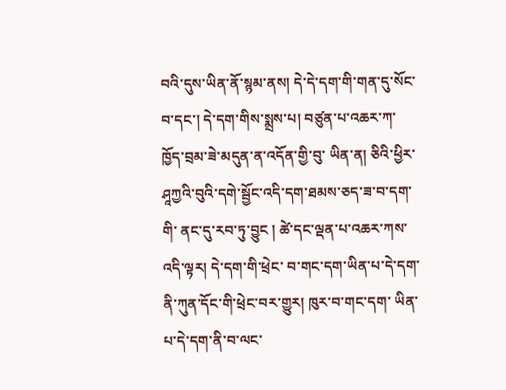བའི་དུས་ཡིན་ནོ་སྙམ་ནས། དེ་དེ་དག་གི་གན་དུ་སོང་བ་དང་། དེ་དག་གིས་སྨྲས་པ། བཙུན་པ་འཆར་ཀ་ཁྱོད་བྲམ་ཟེ་མདུན་ན་འདོན་གྱི་བུ་ ཡིན་ན། ཅིའི་ཕྱིར་ཤཱཀྱའི་བུའི་དགེ་སྦྱོང་འདི་དག་ཐམས་ཅད་ཟ་བ་དག་གི་ ནང་དུ་རབ་ཏུ་བྱུང ། ཚེ་དང་ལྡན་པ་འཆར་ཀས་འདི་ལྟར། དེ་དག་གི་ཕྲེང་ བ་གང་དག་ཡིན་པ་དེ་དག་ནི་ཀུན་དོང་གི་ཕྲེང་བར་གྱུར། ཁུར་བ་གང་དག་ ཡིན་པ་དེ་དག་ནི་བ་ལང་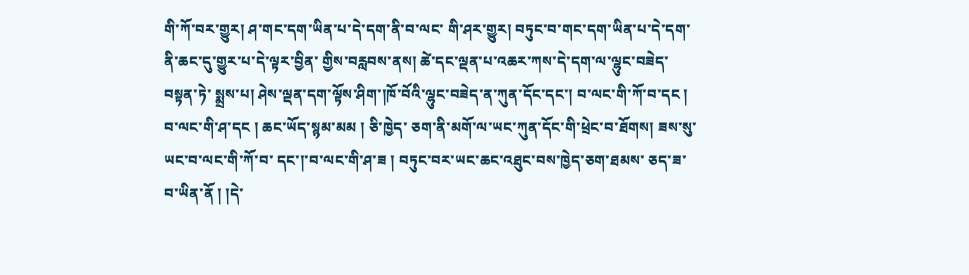གི་ཀོ་བར་གྱུར། ཤ་གང་དག་ཡིན་པ་དེ་དག་ནི་བ་ལང་ གི་ཤར་གྱུར། བཏུང་བ་གང་དག་ཡིན་པ་དེ་དག་ནི་ཆང་དུ་གྱུར་པ་དེ་ལྟར་བྱིན་ གྱིས་བརླབས་ནས། ཚེ་དང་ལྡན་པ་འཆར་ཀས་དེ་དག་ལ་ལྷུང་བཟེད་བསྟན་ཏེ་ སྨྲས་པ། ཤེས་ལྡན་དག་ལྟོས་ཤིག་།ཁོ་བོའི་ལྷུང་བཟེད་ན་ཀུན་དོང་དང་། བ་ལང་གི་ཀོ་བ་དང ། བ་ལང་གི་ཤ་དང ། ཆང་ཡོད་སྙམ་མམ ། ཅི་ཁྱེད་ ཅག་ནི་མགོ་ལ་ཡང་ཀུན་དོང་གི་ཕྲེང་བ་ཐོགས། ཟས་སུ་ཡང་བ་ལང་གི་ཀོ་བ་ དང་།་བ་ལང་གི་ཤ་ཟ ། བཏུང་བར་ཡང་ཆང་འཐུང་བས་ཁྱེད་ཅག་ཐམས་ ཅད་ཟ་བ་ཡིན་ནོ ། །དེ་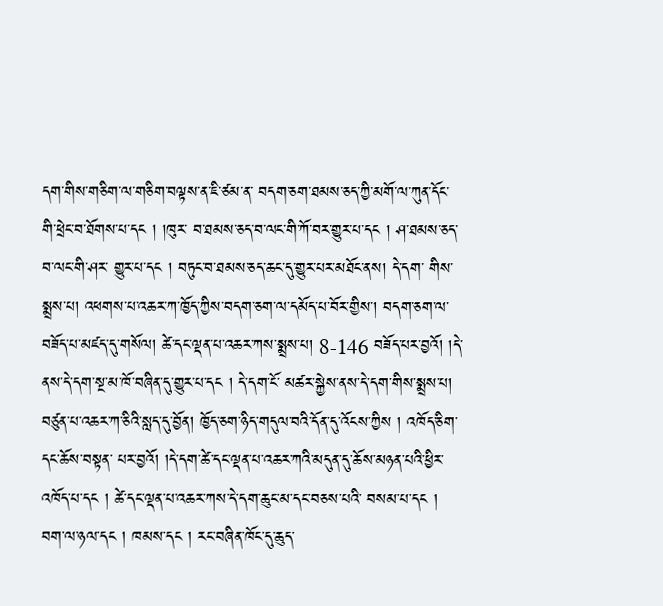དག་གིས་གཅིག་ལ་གཅིག་བལྟས་ན་ཇི་ཙམ་ན་ བདག་ཅག་ཐམས་ཅད་ཀྱི་མགོ་ལ་ཀུན་དོང་གི་ཕྲེང་བ་ཐོགས་པ་དང ། །ཁུར་ བ་ཐམས་ཅད་བ་ལང་གི་ཀོ་བར་གྱུར་པ་དང ། ཤ་ཐམས་ཅད་བ་ལང་གི་ཤར་ གྱུར་པ་དང ། བཏུང་བ་ཐམས་ཅད་ཆང་དུ་གྱུར་པར་མཐོང་ནས། དེ་དག་ གིས་སྨྲས་པ། འཕགས་པ་འཆར་ཀ་ཁྱོད་ཀྱིས་བདག་ཅག་ལ་དམོད་པ་བོར་གྱིས་། བདག་ཅག་ལ་བཟོད་པ་མཛད་དུ་གསོལ། ཚེ་དང་ལྡན་པ་འཆར་ཀས་སྨྲས་པ། 8-146 བཟོད་པར་བྱའོ། །དེ་ནས་དེ་དག་སྔ་མ་ཁོ་བཞིན་དུ་གྱུར་པ་དང ། དེ་དག་ངོ་ མཚར་སྐྱེས་ནས་དེ་དག་གིས་སྨྲས་པ། བཙུན་པ་འཆར་ཀ་ཅིའི་སླད་དུ་བྱོན། ཁྱོད་ཅག་ཉིད་གདུལ་བའི་དོན་དུ་འོངས་ཀྱིས ། འཁོད་ཅིག་དང་ཆོས་བསྟན་ པར་བྱའོ། །དེ་དག་ཚེ་དང་ལྡན་པ་འཆར་ཀའི་མདུན་དུ་ཆོས་མཉན་པའི་ཕྱིར་ འཁོད་པ་དང ། ཚེ་དང་ལྡན་པ་འཆར་ཀས་དེ་དག་ཆུང་མ་དང་བཅས་པའི་ བསམ་པ་དང ། བག་ལ་ཉལ་དང ། ཁམས་དང ། རང་བཞིན་ཁོང་དུ་ཆུད་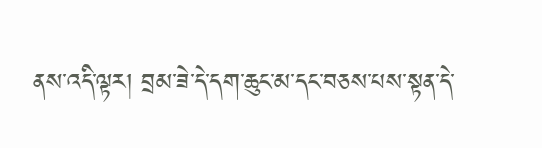ནས་འདི་ལྟར། བྲམ་ཟེ་དེ་དག་ཆུང་མ་དང་བཅས་པས་སྟན་དེ་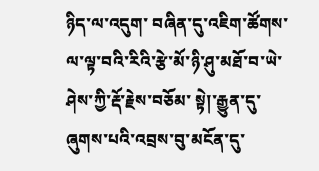ཉིད་ལ་འདུག་ བཞིན་དུ་འཇིག་ཚོགས་ལ་ལྟ་བའི་རིའི་རྩེ་མོ་ཉི་ཤུ་མཐོ་བ་ཡེ་ཤེས་ཀྱི་རྡོ་རྗེས་བཅོམ་ སྟེ།་རྒྱུན་དུ་ཞུགས་པའི་འབྲས་བུ་མངོན་དུ་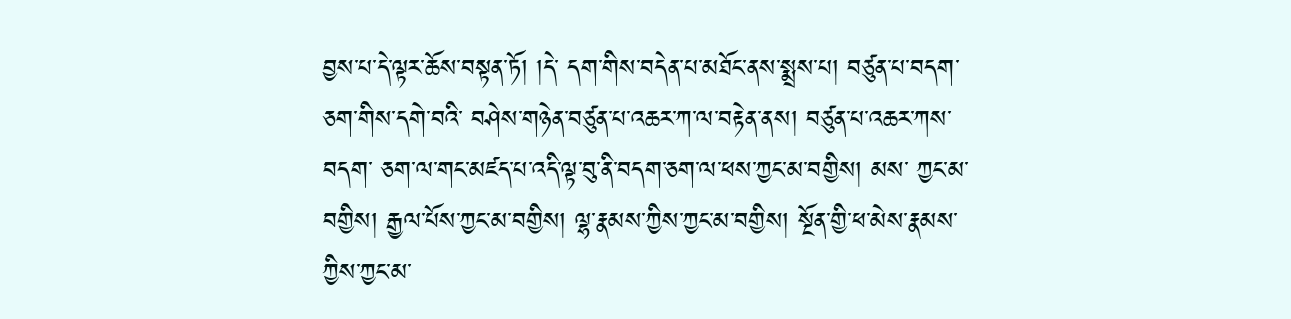བྱས་པ་དེ་ལྟར་ཆོས་བསྟན་ཏོ། །དེ་ དག་གིས་བདེན་པ་མཐོང་ནས་སྨྲས་པ། བཙུན་པ་བདག་ཅག་གིས་དགེ་བའི་ བཤེས་གཉེན་བཙུན་པ་འཆར་ཀ་ལ་བརྟེན་ནས། བཙུན་པ་འཆར་ཀས་བདག་ ཅག་ལ་གང་མཛད་པ་འདི་ལྟ་བུ་ནི་བདག་ཅག་ལ་ཕས་ཀྱང་མ་བགྱིས། མས་ ཀྱང་མ་བགྱིས། རྒྱལ་པོས་ཀྱང་མ་བགྱིས། ལྷ་རྣམས་ཀྱིས་ཀྱང་མ་བགྱིས། སྔོན་གྱི་ཕ་མེས་རྣམས་ཀྱིས་ཀྱང་མ་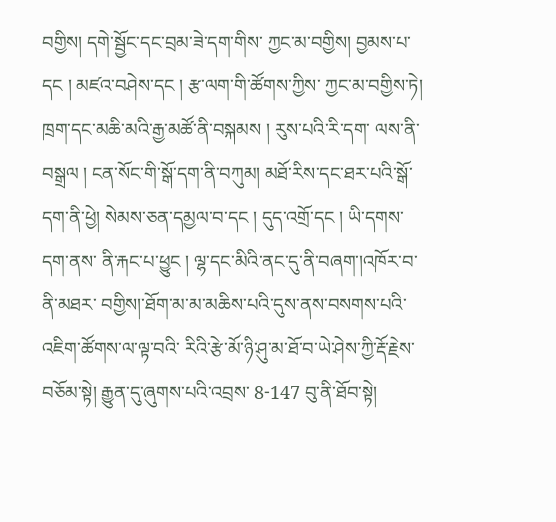བགྱིས། དགེ་སྦྱོང་དང་བྲམ་ཟེ་དག་གིས་ ཀྱང་མ་བགྱིས། བྱམས་པ་དང ། མཛའ་བཤེས་དང ། རྩ་ལག་གི་ཚོགས་ཀྱིས་ ཀྱང་མ་བགྱིས་ཏེ། ཁྲག་དང་མཆི་མའི་རྒྱ་མཚོ་ནི་བསྐམས ། རུས་པའི་རི་དག་ ལས་ནི་བསྒྲལ ། ངན་སོང་གི་སྒོ་དག་ནི་བཀུམ། མཐོ་རིས་དང་ཐར་པའི་སྒོ་ དག་ནི་ཕྱེ། སེམས་ཅན་དམྱལ་བ་དང ། དུད་འགྲོ་དང ། ཡི་དགས་དག་ནས་ ནི་རྐང་པ་ཕྱུང ། ལྷ་དང་མིའི་ནང་དུ་ནི་བཞག་།འཁོར་བ་ནི་མཐར་ བགྱིས།་ཐོག་མ་མ་མཆིས་པའི་དུས་ནས་བསགས་པའི་འཇིག་ཚོགས་ལ་ལྟ་བའི་ རིའི་རྩེ་མོ་ཉི་ཤུ་མ་ཐོ་བ་ཡེ་ཤེས་ཀྱི་རྡོ་རྗེས་བཅོམ་སྟེ། རྒྱུན་དུ་ཞུགས་པའི་འབྲས་ 8-147 བུ་ནི་ཐོབ་སྟེ།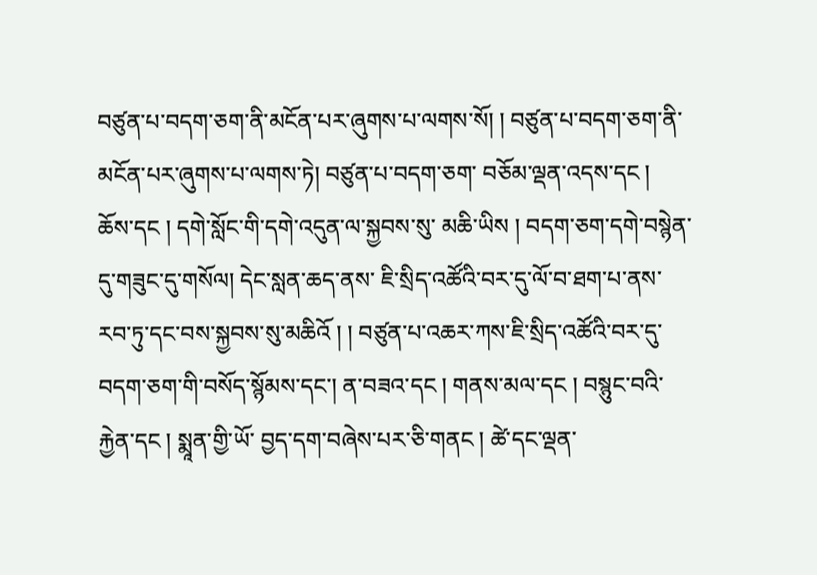བཙུན་པ་བདག་ཅག་ནི་མངོན་པར་ཞུགས་པ་ལགས་སོ། ། བཙུན་པ་བདག་ཅག་ནི་མངོན་པར་ཞུགས་པ་ལགས་ཏེ། བཙུན་པ་བདག་ཅག་ བཅོམ་ལྡན་འདས་དང ། ཆོས་དང ། དགེ་སློང་གི་དགེ་འདུན་ལ་སྐྱབས་སུ་ མཆི་ཡིས ། བདག་ཅག་དགེ་བསྙེན་དུ་གཟུང་དུ་གསོལ། དེང་སླན་ཆད་ནས་ ཇི་སྲིད་འཚོའི་བར་དུ་ལོ་བ་ཐག་པ་ནས་རབ་ཏུ་དང་བས་སྐྱབས་སུ་མཆིའོ ། ། བཙུན་པ་འཆར་ཀས་ཇི་སྲིད་འཚོའི་བར་དུ་བདག་ཅག་གི་བསོད་སྙོམས་དང་། ན་བཟའ་དང ། གནས་མལ་དང ། བསྙུང་བའི་རྐྱེན་དང ། སྨཱན་གྱི་ཡོ་ བྱད་དག་བཞེས་པར་ཅི་གནང ། ཚེ་དང་ལྡན་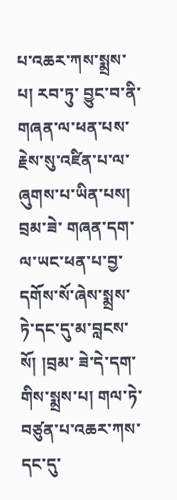པ་འཆར་ཀས་སྨྲས་པ། རབ་ཏུ་ བྱུང་བ་ནི་གཞན་ལ་ཕན་པས་རྗེས་སུ་འཛིན་པ་ལ་ཞུགས་པ་ཡིན་པས། བྲམ་ཟེ་ གཞན་དག་ལ་ཡང་ཕན་པ་བྱ་དགོས་སོ་ཞེས་སྨྲས་ཏེ་དང་དུ་མ་བླངས་སོ། །བྲམ་ ཟེ་དེ་དག་གིས་སྨྲས་པ། གལ་ཏེ་བཙུན་པ་འཆར་ཀས་དང་དུ་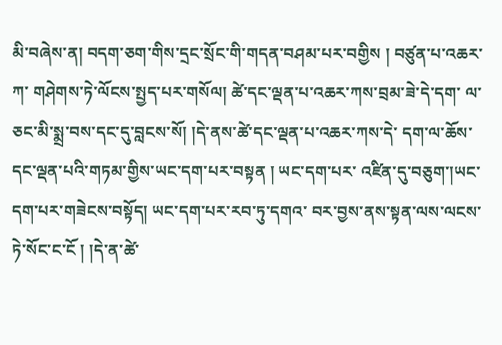མི་བཞེས་ན། བདག་ཅག་གིས་དྲང་སྲོང་གི་གདན་བཤམ་པར་བགྱིས ། བཙུན་པ་འཆར་ཀ་ གཤེགས་ཏེ་ལོངས་སྤྱད་པར་གསོལ། ཚེ་དང་ལྡན་པ་འཆར་ཀས་བྲམ་ཟེ་དེ་དག་ ལ་ཅང་མི་སྨྲ་བས་དང་དུ་བླངས་སོ། །དེ་ནས་ཚེ་དང་ལྡན་པ་འཆར་ཀས་དེ་ དག་ལ་ཆོས་དང་ལྡན་པའི་གཏམ་གྱིས་ཡང་དག་པར་བསྟན ། ཡང་དག་པར་ འཛིན་དུ་བཅུག་།ཡང་དག་པར་གཟེངས་བསྟོད། ཡང་དག་པར་རབ་ཏུ་དགའ་ བར་བྱས་ནས་སྟན་ལས་ལངས་ཏེ་སོང་ང་ངོ ། །དེ་ན་ཚེ་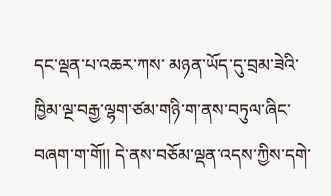དང་ལྡན་པ་འཆར་ཀས་ མཉན་ཡོད་དུ་བྲམ་ཟེའི་ཁྱིམ་ལྔ་བརྒྱ་ལྷག་ཙམ་གཉི་ག་ནས་བཏུལ་ཞིང་བཞག་ག་གོ།། དེ་ནས་བཅོམ་ལྡན་འདས་ཀྱིས་དགེ་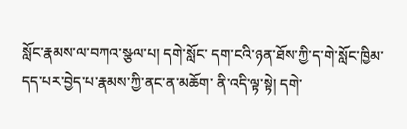སློང་རྣམས་ལ་བཀའ་སྩལ་པ། དགེ་སློང་ དག་ངའི་ཉན་ཐོས་ཀྱི་ད་གེ་སློང་ཁྱིམ་དད་པར་བྱེད་པ་རྣམས་ཀྱི་ནང་ན་མཆོག་ ནི་འདི་ལྟ་སྟེ། དགེ་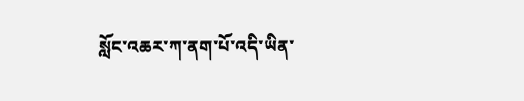སློང་འཆར་ཀ་ནག་པོ་འདི་ཡིན་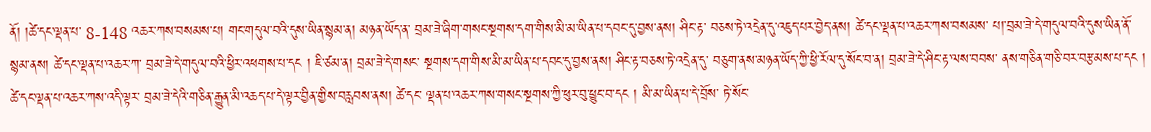ནོ། །ཚེ་དང་ལྡན་པ་ 8-148 འཆར་ཀས་བསམས་པ། གང་གདུལ་བའི་དུས་ཡིན་སྙམ་ན། མཉན་ཡོད་ན་ བྲམ་ཟེ་ཞིག་གསང་སྔགས་དག་གིས་མི་མ་ཡིན་པ་དབང་དུ་བྱས་ནས། ཤིང་རྟ་ བཅས་ཏེ་འདྲེན་དུ་འཇུད་པར་བྱེད་ནས། ཚེ་དང་ལྡན་པ་འཆར་ཀས་བསམས་ པ།་བྲམ་ཟེ་དེ་གདུལ་བའི་དུས་ཡིན་ནོ་སྙམ་ནས། ཚེ་དང་ལྡན་པ་འཆར་ཀ་ བྲམ་ཟེ་དེ་གདུལ་བའི་ཕྱིར་འཕགས་པ་དང ། ཇི་ཙམ་ན། བྲམ་ཟེ་དེ་གསང་ སྔགས་དག་གིས་མི་མ་ཡིན་པ་དབང་དུ་བྱས་ནས། ཤིང་རྟ་བཅས་ཏེ་འདྲེན་དུ་ བཅུག་ནས་མཉན་ཡོད་ཀྱི་ཕྱི་རོལ་དུ་སོང་བ་ན། བྲམ་ཟེ་དེ་ཤིང་རྟ་ལས་བབས་ ནས་གཅིན་གཅི་བར་བརྩམས་པ་དང ། ཚེ་དང་ལྡན་པ་འཆར་ཀས་འདི་ལྟར་ བྲམ་ཟེ་དེའི་གཅིན་རྒྱུན་མི་འཆད་པ་དེ་ལྟར་བྱིན་གྱིས་བརླབས་ནས། ཚེ་དང་ ལྡན་པ་འཆར་ཀས་གསང་སྔགས་ཀྱི་ཕུར་བུ་ཕྱུང་བ་དང ། མི་མ་ཡིན་པ་དེ་བྲོས་ ཏེ་སོང་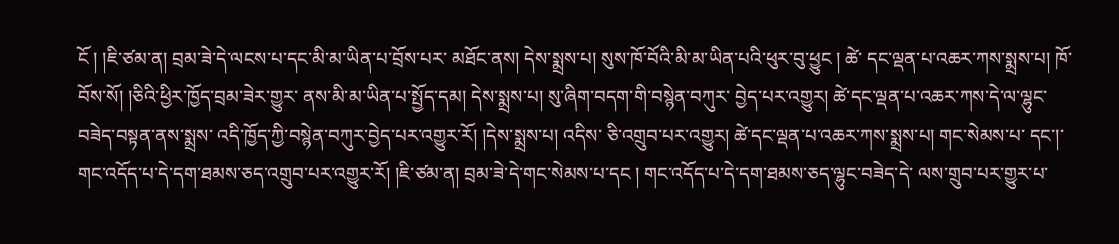ངོ ། །ཇི་ཙམ་ན། བྲམ་ཟེ་དེ་ལངས་པ་དང་མི་མ་ཡིན་པ་བྲོས་པར་ མཐོང་ནས། དེས་སྨྲས་པ། སུས་ཁོ་བོའི་མི་མ་ཡིན་པའི་ཕུར་བུ་ཕྱུང ། ཚེ་ དང་ལྡན་པ་འཆར་ཀས་སྨྲས་པ། ཁོ་བོས་སོ། །ཅིའི་ཕྱིར་ཁྱོད་བྲམ་ཟེར་གྱུར་ ནས་མི་མ་ཡིན་པ་སྤྱོད་དམ། དེས་སྨྲས་པ། སུ་ཞིག་བདག་གི་བསྙེན་བཀུར་ བྱེད་པར་འགྱུར། ཚེ་དང་ལྡན་པ་འཆར་ཀས་དེ་ལ་ལྷུང་བཟེད་བསྟན་ནས་སྨྲས་ འདི་ཁྱོད་ཀྱི་བསྙེན་བཀུར་བྱེད་པར་འགྱུར་རོ། །དེས་སྨྲས་པ། འདིས་ ཅི་འགྲུབ་པར་འགྱུར། ཚེ་དང་ལྡན་པ་འཆར་ཀས་སྨྲས་པ། གང་སེམས་པ་ དང་།་གང་འདོད་པ་དེ་དག་ཐམས་ཅད་འགྲུབ་པར་འགྱུར་རོ། །ཇི་ཙམ་ན། བྲམ་ཟེ་དེ་གང་སེམས་པ་དང ། གང་འདོད་པ་དེ་དག་ཐམས་ཅད་ལྷུང་བཟེད་དེ་ ལས་གྲུབ་པར་གྱུར་པ་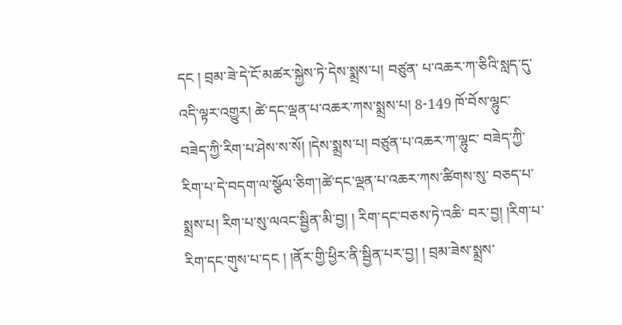དང ། བྲམ་ཟེ་དེ་ངོ་མཚར་སྐྱེས་ཏེ་དེས་སྨྲས་པ། བཙུན་ པ་འཆར་ཀ་ཅིའི་སླད་དུ་འདི་ལྟར་འགྱུར། ཚེ་དང་ལྡན་པ་འཆར་ཀས་སྨྲས་པ། 8-149 ཁོ་བོས་ལྷུང་བཟེད་ཀྱི་རིག་པ་ཤེས་ས་སོ། །དེས་སྨྲས་པ། བཙུན་པ་འཆར་ཀ་ལྷུང་ བཟེད་ཀྱི་རིག་པ་དེ་བདག་ལ་སྩོལ་ཅིག་།ཚེ་དང་ལྡན་པ་འཆར་ཀས་ཚིགས་སུ་ བཅད་པ་སྨྲས་པ། རིག་པ་སུ་ལའང་སྦྱིན་མི་བྱ། ། རིག་དང་བཅས་ཏེ་འཆི་ བར་བྱ། །རིག་པ་རིག་དང་གུས་པ་དང ། །ནོར་གྱི་ཕྱིར་ནི་སྦྱིན་པར་བྱ། ། བྲམ་ཟེས་སྨྲས་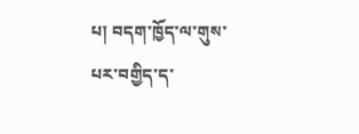པ། བདག་ཁྱོད་ལ་གུས་པར་བགྱིད་ད་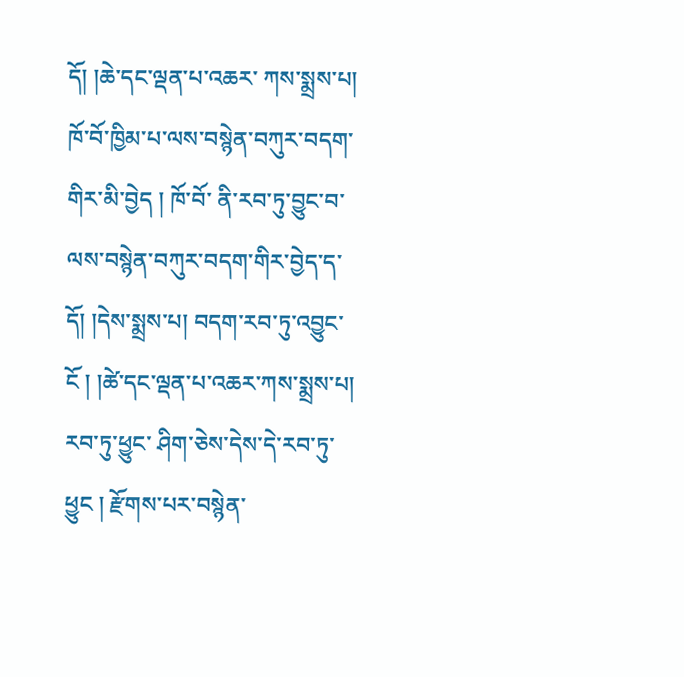དོ། །ཆེ་དང་ལྡན་པ་འཆར་ ཀས་སྨྲས་པ། ཁོ་བོ་ཁྱིམ་པ་ལས་བསྙེན་བཀུར་བདག་གིར་མི་བྱེད ། ཁོ་བོ་ ནི་རབ་ཏུ་བྱུང་བ་ལས་བསྙེན་བཀུར་བདག་གིར་བྱེད་ད་དོ། །དེས་སྨྲས་པ། བདག་རབ་ཏུ་འབྱུང་ངོ ། །ཚེ་དང་ལྡན་པ་འཆར་ཀས་སྨྲས་པ། རབ་ཏུ་ཕྱུང་ ཤིག་ཅེས་དེས་དེ་རབ་ཏུ་ཕྱུང ། རྫོགས་པར་བསྙེན་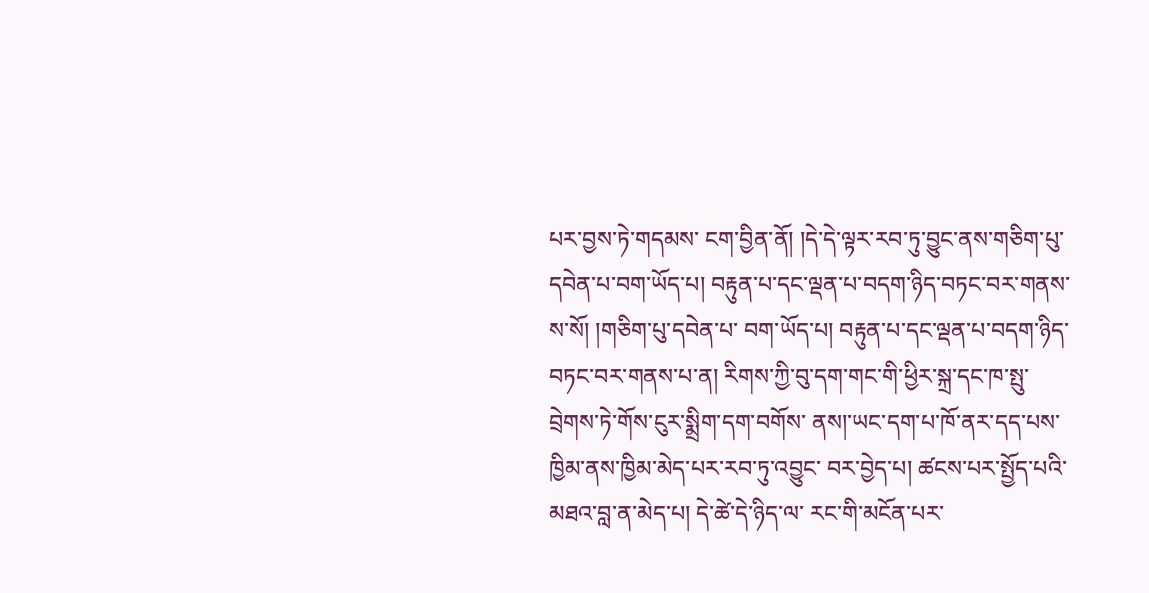པར་བྱས་ཏེ་གདམས་ ངག་བྱིན་ནོ། །དེ་དེ་ལྟར་རབ་ཏུ་བྱུང་ནས་གཅིག་པུ་དབེན་པ་བག་ཡོད་པ། བརྟུན་པ་དང་ལྡན་པ་བདག་ཉིད་བཏང་བར་གནས་ས་སོ། །གཅིག་པུ་དབེན་པ་ བག་ཡོད་པ། བརྟུན་པ་དང་ལྡན་པ་བདག་ཉིད་བཏང་བར་གནས་པ་ན། རིགས་ཀྱི་བུ་དག་གང་གི་ཕྱིར་སྐྲ་དང་ཁ་སྤུ་བྲེགས་ཏེ་གོས་ངུར་སྨྲིག་དག་བགོས་ ནས།་ཡང་དག་པ་ཁོ་ནར་དད་པས་ཁྱིམ་ནས་ཁྱིམ་མེད་པར་རབ་ཏུ་འབྱུང་ བར་བྱེད་པ། ཚངས་པར་སྤྱོད་པའི་མཐའ་བླ་ན་མེད་པ། དེ་ཚེ་དེ་ཉིད་ལ་ རང་གི་མངོན་པར་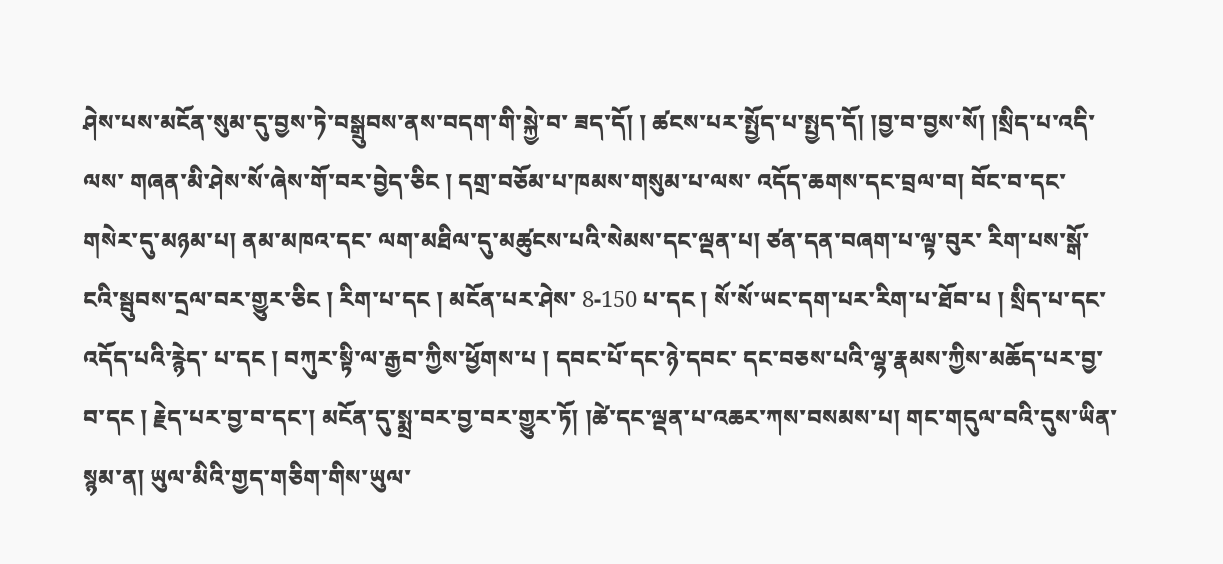ཤེས་པས་མངོན་སུམ་དུ་བྱས་ཏེ་བསྒྲུབས་ནས་བདག་གི་སྐྱེ་བ་ ཟད་དོ། ། ཚངས་པར་སྤྱོད་པ་སྤྱད་དོ། །བྱ་བ་བྱས་སོ། །སྲིད་པ་འདི་ལས་ གཞན་མི་ཤེས་སོ་ཞེས་གོ་བར་བྱེད་ཅིང ། དགྲ་བཅོམ་པ་ཁམས་གསུམ་པ་ལས་ འདོད་ཆགས་དང་བྲལ་བ། བོང་བ་དང་གསེར་དུ་མཉམ་པ། ནམ་མཁའ་དང་ ལག་མཐིལ་དུ་མཚུངས་པའི་སེམས་དང་ལྡན་པ། ཙན་དན་བཞག་པ་ལྟ་བུར་ རིག་པས་སྒོ་ངའི་སྦུབས་དྲལ་བར་གྱུར་ཅིང ། རིག་པ་དང ། མངོན་པར་ཤེས་ 8-150 པ་དང ། སོ་སོ་ཡང་དག་པར་རིག་པ་ཐོབ་པ ། སྲིད་པ་དང་འདོད་པའི་རྙེད་ པ་དང ། བཀུར་སྟི་ལ་རྒྱབ་ཀྱིས་ཕྱོགས་པ ། དབང་པོ་དང་ཉེ་དབང་ དང་བཅས་པའི་ལྷ་རྣམས་ཀྱིས་མཆོད་པར་བྱ་བ་དང ། རྗེད་པར་བྱ་བ་དང་། མངོན་དུ་སྨྲ་བར་བྱ་བར་གྱུར་ཏོ། །ཚེ་དང་ལྡན་པ་འཆར་ཀས་བསམས་པ། གང་གདུལ་བའི་དུས་ཡིན་སྙམ་ན། ཡུལ་མིའི་གྱད་གཅིག་གིས་ཡུལ་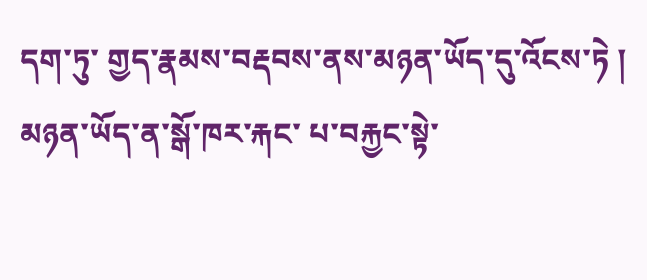དག་ཏུ་ གྱད་རྣམས་བརྡབས་ནས་མཉན་ཡོད་དུ་འོངས་ཏེ ། མཉན་ཡོད་ན་སྒོ་ཁར་རྐང་ པ་བརྐྱང་སྟེ་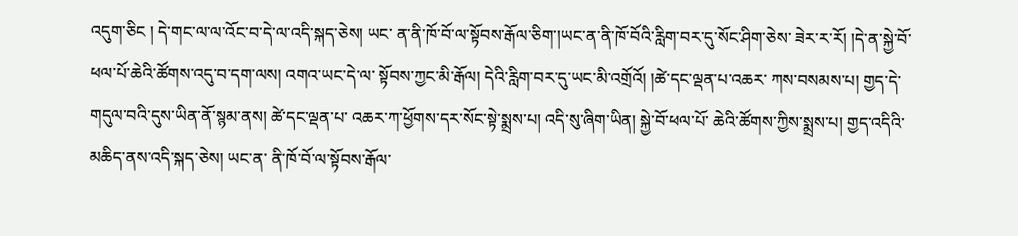འདུག་ཅིང ། དེ་གང་ལ་ལ་འོང་བ་དེ་ལ་འདི་སྐད་ཅེས། ཡང་ ན་ནི་ཁོ་བོ་ལ་སྟོབས་རྒོལ་ཅིག་།ཡང་ན་ནི་ཁོ་བོའི་རླིག་བར་དུ་སོང་ཤིག་ཅེས་ ཟེར་ར་རོ། །དེ་ན་སྐྱེ་བོ་ཕལ་པོ་ཆེའི་ཚོགས་འདུ་བ་དག་ལས། འགའ་ཡང་དེ་ལ་ སྟོབས་ཀྱང་མི་རྒོལ། དེའི་རླིག་བར་དུ་ཡང་མི་འགྲོའོ། །ཚེ་དང་ལྡན་པ་འཆར་ ཀས་བསམས་པ། གྱད་དེ་གདུལ་བའི་དུས་ཡིན་ནོ་སྙམ་ནས། ཚེ་དང་ལྡན་པ་ འཆར་ཀ་ཕྱོགས་དར་སོང་སྟེ་སྨྲས་པ། འདི་སུ་ཞིག་ཡིན། སྐྱེ་བོ་ཕལ་པོ་ ཆེའི་ཚོགས་ཀྱིས་སྨྲས་པ། གྱད་འདིའི་མཆིད་ནས་འདི་སྐད་ཅེས། ཡང་ན་ ནི་ཁོ་བོ་ལ་སྟོབས་རྒོལ་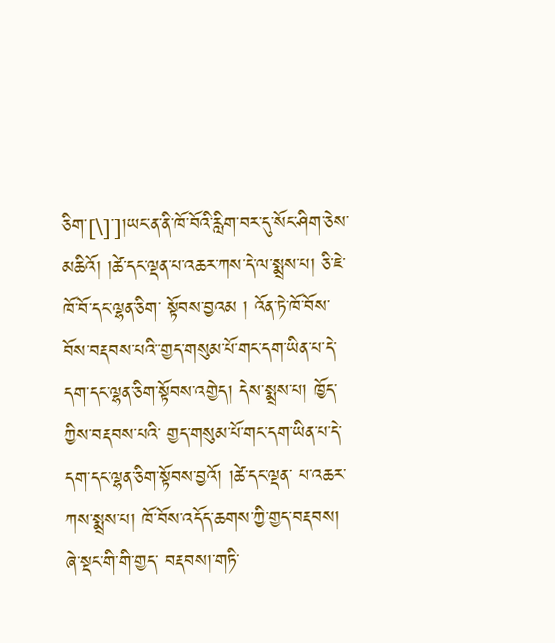ཅིག་[\]་]།ཡང་ན་ནི་ཁོ་བོའི་རླིག་བར་དུ་སོང་ཤིག་ཅེས་ མཆིའོ། །ཚེ་དང་ལྡན་པ་འཆར་ཀས་དེ་ལ་སྨྲས་པ། ཅི་ཇེ་ཁོ་བོ་དང་ལྷན་ཅིག་ སྟོབས་བྱའམ ། འོན་ཏེ་ཁོ་བོས་བོས་བརྡབས་པའི་་གྱད་གསུམ་པོ་གང་དག་ཡིན་པ་དེ་ དག་དང་ལྷན་ཅིག་སྟོབས་འགྱེད། དེས་སྨྲས་པ། ཁྱོད་ཀྱིས་བརྡབས་པའི་ གྱད་གསུམ་པོ་གང་དག་ཡིན་པ་དེ་དག་དང་ལྷན་ཅིག་སྟོབས་བྱའོ། །ཚེ་དང་ལྡན་ པ་འཆར་ཀས་སྨྲས་པ། ཁོ་བོས་འདོད་ཆགས་ཀྱི་གྱད་བརྡབས། ཞེ་སྡང་གི་གི་གྱད་ བརྡབས།་གཏི་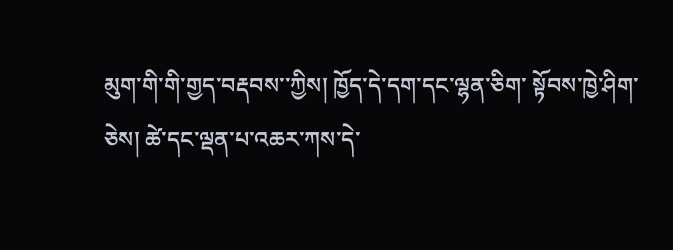མུག་གི་གི་གྱད་བརྡབས་་ཀྱིས། ཁྱོད་དེ་དག་དང་ལྷན་ཅིག་ སྟོབས་ཁྱེ་ཤིག་ཅེས། ཚེ་དང་ལྡན་པ་འཆར་ཀས་དེ་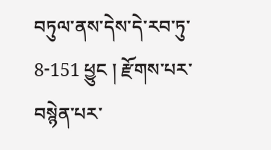བཏུལ་ནས་དེས་དེ་རབ་ཏུ་ 8-151 ཕྱུང ། རྫོགས་པར་བསྙེན་པར་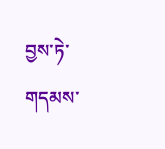བྱས་ཏེ་གདམས་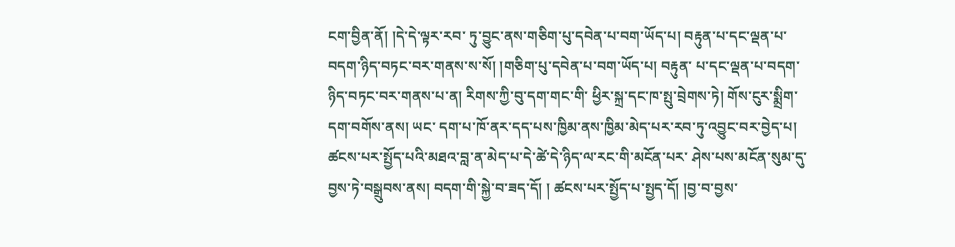ངག་བྱིན་ནོ། །དེ་དེ་ལྟར་རབ་ ཏུ་བྱུང་ནས་གཅིག་པུ་དབེན་པ་བག་ཡོད་པ། བརྟུན་པ་དང་ལྡན་པ་ བདག་ཉིད་བཏང་བར་གནས་ས་སོ། །གཅིག་པུ་དབེན་པ་བག་ཡོད་པ། བརྟུན་ པ་དང་ལྡན་པ་བདག་ཉིད་བཏང་བར་གནས་པ་ན། རིགས་ཀྱི་བུ་དག་གང་གི་ ཕྱིར་སྐྲ་དང་ཁ་སྤུ་བྲེགས་ཏེ། གོས་ངུར་སྨྲིག་དག་བགོས་ནས། ཡང་ དག་པ་ཁོ་ནར་དད་པས་ཁྱིམ་ནས་ཁྱིམ་མེད་པར་རབ་ཏུ་འབྱུང་བར་བྱེད་པ། ཚངས་པར་སྤྱོད་པའི་མཐའ་བླ་ན་མེད་པ་དེ་ཚེ་དེ་ཉིད་ལ་རང་གི་མངོན་པར་ ཤེས་པས་མངོན་སུམ་དུ་བྱས་ཏེ་བསྒྲུབས་ནས། བདག་གི་སྐྱེ་བ་ཟད་དོ། ། ཚངས་པར་སྤྱོད་པ་སྤྱད་དོ། །བྱ་བ་བྱས་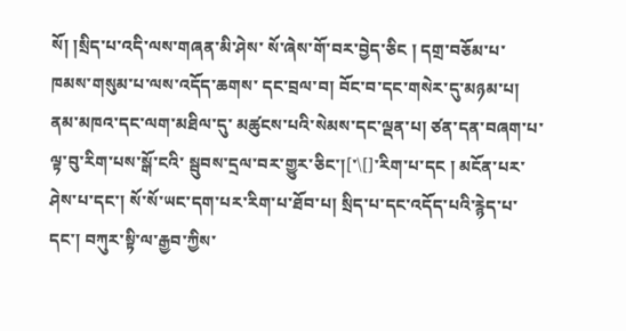སོ། །སྲིད་པ་འདི་ལས་གཞན་མི་ཤེས་ སོ་ཞེས་གོ་བར་བྱེད་ཅིང ། དགྲ་བཅོམ་པ་ཁམས་གསུམ་པ་ལས་འདོད་ཆགས་ དང་བྲལ་བ། བོང་བ་དང་གསེར་དུ་མཉམ་པ། ནམ་མཁའ་དང་ལག་མཐིལ་དུ་ མཚུངས་པའི་སེམས་དང་ལྡན་པ། ཙན་དན་བཞག་པ་ལྟ་བུ་རིག་པས་སྒོ་ངའི་ སྦུབས་དྲལ་བར་གྱུར་ཅིང་།[་\[]་རིག་པ་དང ། མངོན་པར་ཤེས་པ་དང་། སོ་སོ་ཡང་དག་པར་རིག་པ་ཐོབ་པ། སྲིད་པ་དང་འདོད་པའི་རྙེད་པ་དང་། བཀུར་སྟི་ལ་རྒྱབ་ཀྱིས་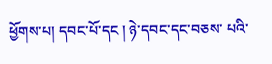ཕྱོགས་པ། དབང་པོ་དང ། ཉེ་དབང་དང་བཅས་ པའི་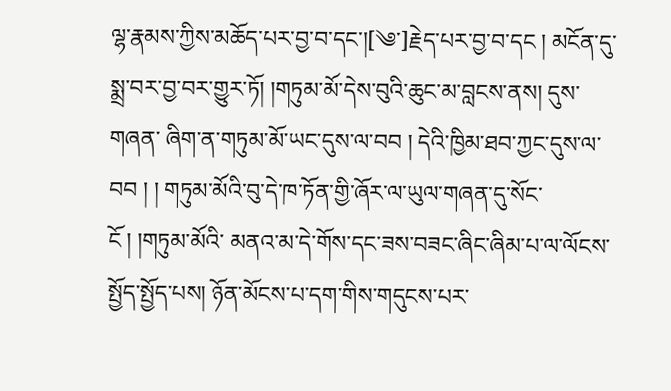ལྷ་རྣམས་ཀྱིས་མཆོད་པར་བྱ་བ་དང་།[༄་]རྗེད་པར་བྱ་བ་དང ། མངོན་དུ་ སྨྲ་བར་བྱ་བར་གྱུར་ཏོ། །གཏུམ་མོ་དེས་བུའི་ཆུང་མ་བླངས་ནས། དུས་གཞན་ ཞིག་ན་གཏུམ་མོ་ཡང་དུས་ལ་བབ ། དེའི་ཁྱིམ་ཐབ་ཀྱང་དུས་ལ་བབ ། ། གཏུམ་མོའི་བུ་དེ་ཁ་ཏོན་གྱི་ཞོར་ལ་ཡུལ་གཞན་དུ་སོང་ངོ ། །གཏུམ་མོའི་ མནའ་མ་དེ་གོས་དང་ཟས་བཟང་ཞིང་ཞིམ་པ་ལ་ལོངས་སྤྱོད་སྤྱོད་པས། ཉོན་མོངས་པ་དག་གིས་གདུངས་པར་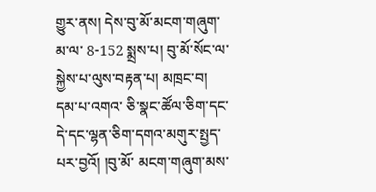གྱུར་ནས། དེས་བུ་མོ་མངག་གཞུག་མ་ལ་ 8-152 སྨྲས་པ། བུ་མོ་སོང་ལ་སྐྱེས་པ་ལུས་བརྟན་པ། མཁྲང་བ། དམ་པ་འགའ་ ཅི་སྣང་ཚོལ་ཅིག་དང་དེ་དང་ལྷན་ཅིག་དགའ་མགུར་སྤྱད་པར་བྱའོ། །བུ་མོ་ མངག་གཞུག་མས་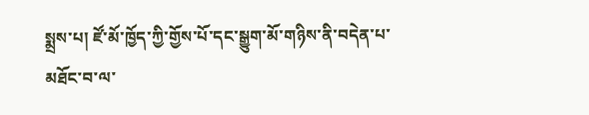སྨྲས་པ། ཛོ་མོ་ཁྱོད་ཀྱི་གྱོས་པོ་དང་སྒྱུག་མོ་གཉིས་ནི་བདེན་པ་ མཐོང་བ་ལ་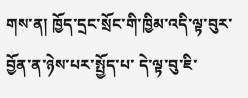གས་ན། ཁྱོད་དྲང་སྲོང་གི་ཁྱིམ་འདི་ལྟ་བུར་བྱོན་ན་ཉེས་པར་སྤྱོད་པ་ དེ་ལྟ་བུ་ཇི་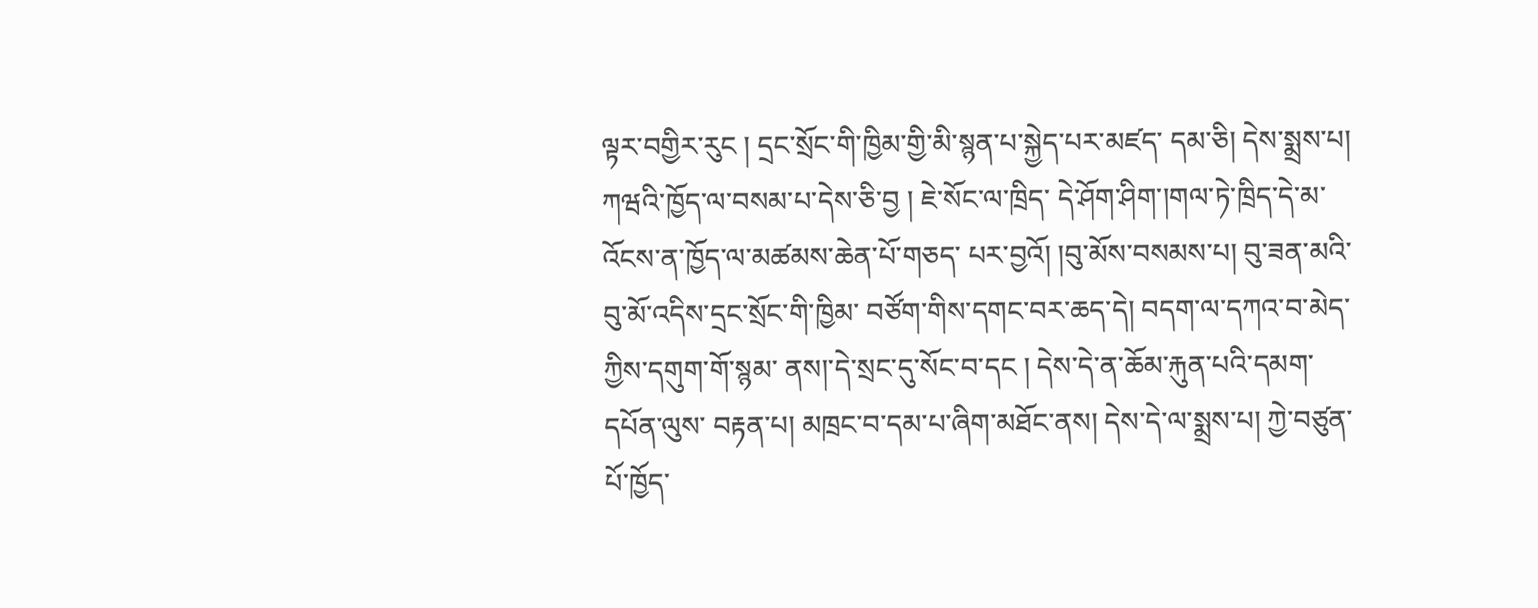ལྟར་བགྱིར་རུང ། དྲང་སྲོང་གི་ཁྱིམ་གྱི་མི་སྙན་པ་སྐྱེད་པར་མཛད་ དམ་ཅི། དེས་སྨྲས་པ། ཀཝའི་ཁྱོད་ལ་བསམ་པ་དེས་ཅི་བྱ ། ཇེ་སོང་ལ་ཁྲིད་ དེ་ཤོག་ཤིག་།གལ་ཏེ་ཁྲིད་དེ་མ་འོངས་ན་ཁྱོད་ལ་མཚམས་ཆེན་པོ་གཅད་ པར་བྱའོ། །བུ་མོས་བསམས་པ། བུ་ཟན་མའི་བུ་མོ་འདིས་དྲང་སྲོང་གི་ཁྱིམ་ བཙོག་གིས་དགང་བར་ཆད་དེ། བདག་ལ་དཀའ་བ་མེད་ཀྱིས་དགུག་གོ་སྙམ་ ནས།་དེ་སྲང་དུ་སོང་བ་དང ། དེས་དེ་ན་ཆོམ་རྐུན་པའི་དམག་དཔོན་ལུས་ བརྟན་པ། མཁྲང་བ་དམ་པ་ཞིག་མཐོང་ནས། དེས་དེ་ལ་སྨྲས་པ། ཀྱེ་བཙུན་ པོ་ཁྱོད་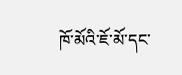ཁོ་མོའི་ཇོ་མོ་དང་